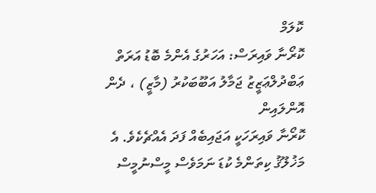ކޮލަމް
ކޮރޯނާ ވައިރަސް: އަހަރުގެ އެންމެ ބޮޑު އަރަތް
ޢަބްދުލްޢަޒީޒު ޖަމާލު އަބޫބަކުރު (މާޒީ) ، ދެން އޮންލައިން
ކޮރޯނާ ވައިރަހަކީ އަޖައިބެއް ފަދަ އެއްޗެކެވެ. އެ މަޚުލޫޤު ކިތަންމެ ކުޑަ ނަމަވެސް މީސްނުމީސް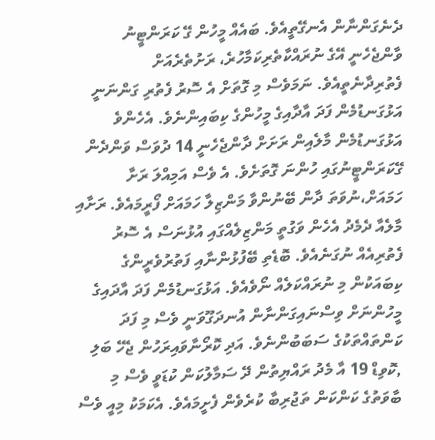ދެނެގަންނާން އެނގޭތީއެވެ. ބައެއް މީހުން ގޭ ކަރަންޓީނު ވާންޖެހެނީ އޭގެ ނުރައްކާތެރިކަމާހުރެ، ރަށުތެރެއަށް ފެތުރިދާނެތީއެވެ. ނަމަވެސް މި ގޮތަށް އެ ސޮރު ފެތުރި ގަންނަނީ އަޅުގަނޑުމެން ފަދަ އާދާއިގެ މީހުންގެ ކިބައިންނެވެ. އެހެންވެ އަޅުގަނޑުމެން މާލެއިން ރަށަށް ދާންޖެހެނީ 14 ދުވަސް ވަންދެން ގޭކަރަންޓީނުގައި ހުންނަ ގޮތަށެވެ. އެ ވެސް އަމިއްލަ ރަށާ ހަމައަށް،ނުވަތަ ދާން ބޭނުންވާ މަންޒިލާ ހަމައަށް ފޯރީމައެވެ. ރަށާއި މާލެއާ ދެމެދު އެހެން ވަގުތީ މަންޒިލެއްގައި އުޅުނަސް އެ ސޮރު ފެތުރިއެއް ނުގަނެއެވެ. ބޮޑެތި ބޭފުޅުންނާއި ފަތުރުވެރީންގެ ކިބައަކުން މި ނުރައްކަލެއް ނޯވެއެވެ. އަޅުގަނޑުމެން ފަދަ އާދައިގެ މީހުންނަށް ވިސްނައިގަންނާން އުނދަގޫވަނީ ވެސް މި ފަދަ ކަންތައްތަކުގެ ސަބަބުންނެވެ. އަދި ކޮރޯނާވައިރަހުން ޖެހޭ ބަލި ,ކޮވިޑް 19 އާ މެދު ރައްޔިތުން ދޭ ސަމާލުކަން ކުޑަވީ ވެސް މި ބާވަތުގެ ކަންކަން ތަޖުރިބާ ކުރެވެން ފެށީމައެވެ. އެކަމަކު މިއީ ވެސް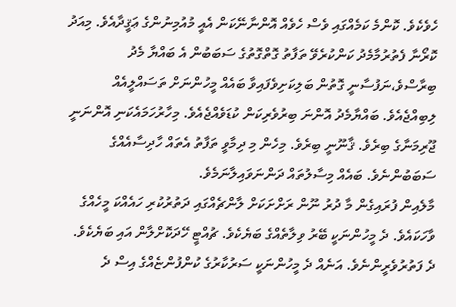ހެވެކެވެ. ކޮންމެ ކަމެއްގައި ވެސް ހެވެއް އޮންނާނޭކަން އެއީ މުއުމިނުންގެ ޢަޤީދާއެވެ. މިއަދު ކޮރޯނާ ފެތުރުމާމެދު ކަންކުރެވޭ ތަފާތު ގޮތްގޮތުގެ ސަބަބުން އެ ބައްޔާ މެދު ބިރާސްވެ،ނަފުސާނީ ގޮތުން ބަލިކަށިވެފައިވާ ބައެއް މީހުންނަށް ތަސައްލީއެއް ލިބިއްޖެއެވެ. ބައްޔާމެދު އޮންނަ ބިރުވެރިކަން ކުޑަވެއްޖެއެވެ. މިހާރުހަމައެކަނި އޮންނަނީ ޖޫރިމަނާގެ ބިރެވެ. ޤާނޫނީ ބިރެވެ. މިހެން މި ދިމާވީ ތަފާތު އެތައް ހާދިސާއެއްގެ ސަބަބުންނެވެ. ބައެއް މިސާލުތައް ދަންނަވައިލާނަމެވެ.
މާލެއިން ފުރައިގެން މާ ދުރު ނޫން ރަށްށަކަށް ލާންޗެއްގައި ދަތުރުކުރި ހައެއްކަ މީހެއްގެ ވާހަކައެވެ. ދެ މީހުންނަކީ ބޭރު ވިލާތެއްގެ ބަޔެކެވެ. ޗުއްޓީ ހޭދަކޮށްލާން އައި ބަޔެކެވެ. ދެ ފަތުރުވެރީންނެވެ. އަނެއް ދެ މީހުންނަކީ ސަރުކާރުގެ ކުންފުންޏެއްގެ އިސް ދެ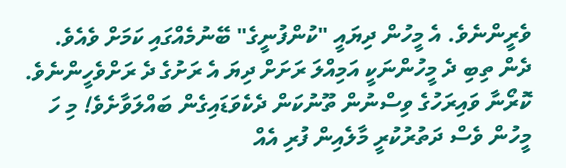ވެރީންނެވެ. އެ މީހުން ދިޔައީ "ކުންފުނީގެ" ބޭނުމެއްގައި ކަމަށް ވެއެވެ. ދެން ތިބި ދެ މީހުންނަކީ އަމިއްލަ ރަށަށް ދިޔަ އެ ރަށުގެ ދެ ރަށްވެހީންނެވެ.
ކޮރޯނާ ވައިރަހުގެ ވިސްނުން ތޫނުކަން ދެކެވަޑައިގެން ބައްލަވާށެވެ! މި ހަ މީހުން ވެސް ދަތުރުކުރީ މާލެއިން ފުރި އެއް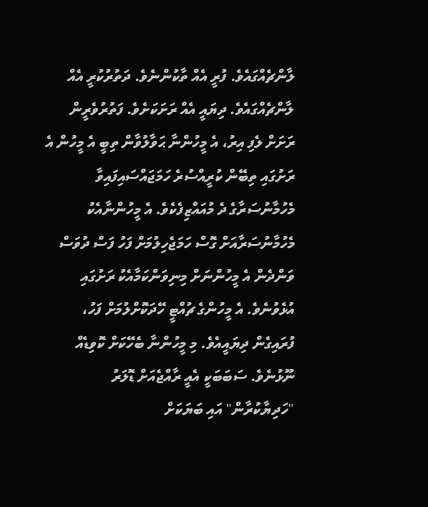ލާންޗެއްގައެވެ. ފުރީ އެއް ތާކުންނެވެ. ދަތުރުކުރީ އެއް ލާންޗެއްގައެވެ. ދިޔައީ އެއް ރަށަކަށެވެ. ފަތުރުވެރީން ރަށަށް ލެފި އިރު، އެ މީހުންނާ ޙަވާލުވާން ތިބީ އެ މީހުން އެ ރަށުގައި ތިބޭން ކުރީއްސުރެ ހަމަޖައްސައިފައިވާ މެހުމާނުސަރާގެ ދެ މުއައްޒިފެކެވެ. އެ މީހުންނާއެކު މެހުމާނުސަރާއަށް ގޮސް ހަމަޖެހިލުމަށް ފަހު ފަސް ދުވަސް ވަންދެން އެ މީހުންނަށް މިނިވަންކަމާއެކު ރަށުގައި އުޅެވުނެވެ. އެ މީހުންގެ ޗުއްޓީ ހޭދަކޮށްލުމަށް ފަހު، ފުރައިގެން ދިޔައީއެވެ. މި މީހުންނާ ބެހޭކަށް ކޮވިޑެއް ނޫޅުނެވެ. ސަބަބަކީ އެއީ ރާއްޖެއަށް ޑޮލަރު "ހަދިޔާކުރާން" އައި ބަޔަކަށް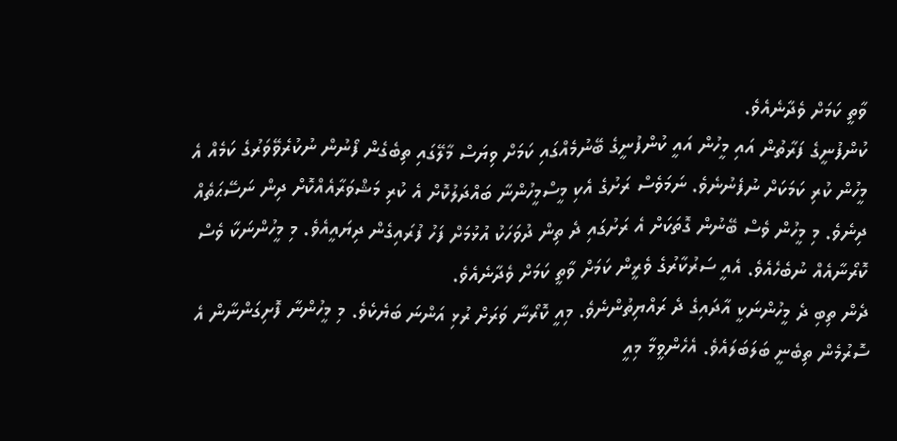ވާތީ ކަމަށް ވެދާނެއެވެ.
ކުންފުނީގެ ފަރާތުން އައި މީހުން އައީ ކުންފުނީގެ ބޭނުމެއްގައި ކަމަށް ވިޔަސް މާލޭގައި ތިބެގެން ފޯނުން ނުކުރެވޭވަރުގެ ކަމެއް އެ މީހުން ކުރި ކަމަކަށް ނުފެނުނެވެ. ނަމަވެސް ރަށުގެ އެކި މީސްމީހުންނާ ބައްދަލުކޮށް އެ ކުރި މަޝްވަރާއެއްކޮށް ދިން ނަސޭޙަތެއް ދިނެވެ. މި މީހުން ވެސް ބޭނުން ގޮތަކަށް އެ ރަށުގައި ދެ ތިން ދުވަހަކު އުޅުމަށް ފަހު ފުރައިގެން ދިޔައީއެވެ. މި މީހުންނަކާ ވެސް ކޮރޯނާއެއް ނުބެހެއެވެ. އެއީ ސަރުކާރުގެ ވެރީން ކަމަށް ވާތީ ކަމަށް ވެދާނެއެވެ.
ދެން ތިބި ދެ މީހުންނަކީ އާދައިގެ ދެ ރައްޔިތުންނެވެ. މިއީ ކޮރޯނާ ވަރަށް ރުޅި އަންނަ ބަޔެކެވެ. މި މީހުންނާ ފޮށިގަންނާން އެ ސޮރުމެން ތިބެނީ ބަލަބަލައެވެ. އެހެންވީމާ މިއީ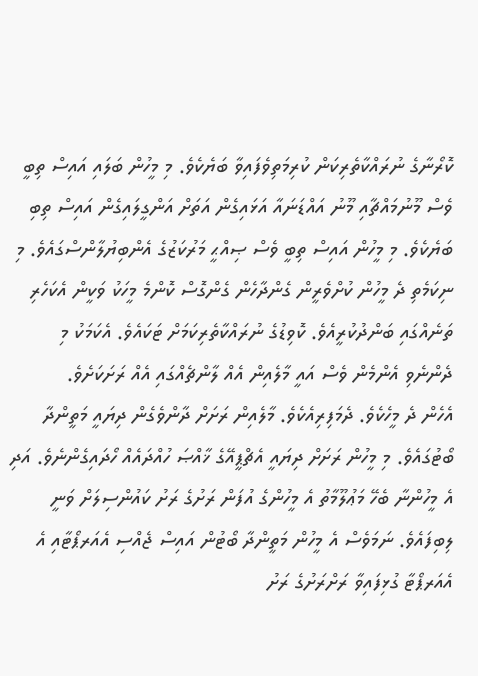ކޮރޯނާގެ ނުރައްކާތެރިކަން ކުރިމަތިވެފައިވާ ބަޔެކެވެ. މި މީހުން ބަލައި އައިސް ތިބީ ވެސް މޫނުމައްޗާއި މޫނު އައްޑަނައާ އަޅައިގެން އަތަށް އަންގީލައިގެން އައިސް ތިބި ބަޔެކެވެ. މި މީހުން އައިސް ތިބީ ވެސް ޞިއްޙީ މަރުކަޒުގެ އެންބިޔުލާންސްގައެވެ. މި ނިކަމެތި ދެ މީހުން ކުށްވެރީން ގެންދާހެން ގެންގޮސް ކޮންމެ މީހަކު ވަކީން އެކަހެރި ތަނެއްގައި ބަންދުކުރީއެވެ. ކޮވިޑުގެ ނުރައްކާތެރިކަމަށް ޓަކައެވެ. އެކަމަކު މި ދެންނެވި އެންމެން ވެސް އައީ މާލެއިން އެއް ލާންޗެއްގައި އެއް ރަށަކަށެވެ.
އެހެން ދެ މީހެކެވެ. ދެމަފިރިއެކެވެ. މާލެއިން ރަށަށް ދާންވެގެން ދިޔައީ މަތީންދާ ބޯޓުގައެވެ. މި މީހުން ރަށަށް ދިޔައީ އެޗްޕީއޭގެ ޚާއްޞަ ހުއްދައެއް ހޯދައިގެންނެވެ. އަދި އެ މީހުންނާ ބެހޭ މަޢުލޫމާތު އެ މީހުންގެ އުފަން ރަށުގެ ރަށު ކައުންސިލަށް ވަނީ ލިބިފައެވެ. ނަމަވެސް އެ މީހުން މަތީންދާ ބޯޓުން އައިސް ޖެއްސި އެއަރޕޯޓާއި އެ އެއަރޕޯޓާ ގުޅިފައިވާ ރަށްރަށުގެ ރަށު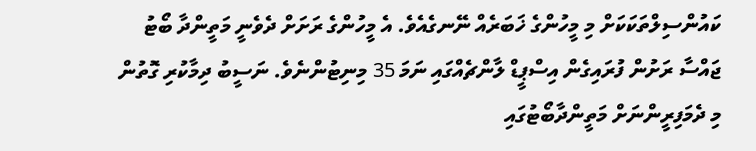ކައުންސިލްތަކަކަށް މި މީހުންގެ ޚަބަރެއް ނޭނގެއެވެ. އެ މީހުންގެ ރަށަށް ދެވެނީ މަތީންދާ ބޯޓު ޖައްސާ ރަށުން ފުރައިގެން އިސްޕީޑް ލާންޗެއްގައި ނަމަ 35 މިނިޓުންނެވެ. ނަސީބު ދިމާކުރި ގޮތުން މި ދެމަފިރީންނަށް މަތީންދާބޯޓުގައި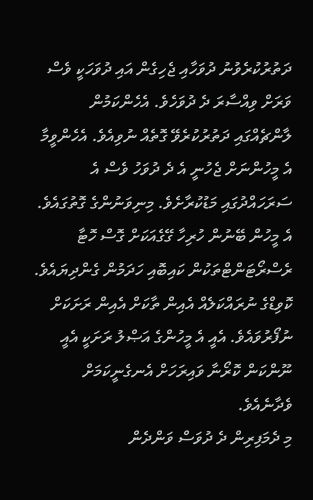ދަތުރުކުރެވުނު ދުވަހާއި ޖެހިގެން އައި ދުވަހަކީ ވެސް ވަރަށް ވިއްސާރަ ދެ ދުވަހެވެ. އެހެންކަމުން ލާންޗެއްގައި ދަތުރުކުރެވޭ ގޮތެއް ނުވިއެވެ. އެހެންވީމާ އެ މީހުންނަށް ޖެހުނީ އެ ދެ ދުވަހު ވެސް އެ ސަރަހައްދުގައި މަޑުކުރާށެވެ. މިނިވަނުންގެ ގޮތުގައެވެ. އެ މީހުން ބޭނުން ހުރިހާ ގޭގެއަކަށް ގޮސް ހޮޓާ ރެސްރޯޓަންޓްތަކުން ކައިބޮއި ހަދަމުން ގެންދިޔައެވެ. ކޮވިޑްގެ ނުރައްކަލެއް އެއިން ތާކަށް އެއިން ރަށަކަށް ނުފޯރުވައެވެ. އެއީ އެ މީހުންގެ އަޞްލު ރަށަކީ އެއީ ނޫންކަން ކޮރޯނާ ވައިރަހަށް އެނގެނީކަމަށް ވެދާނެއެވެ.
މި ދެމަފިރިން ދެ ދުވަސް ވަންދެން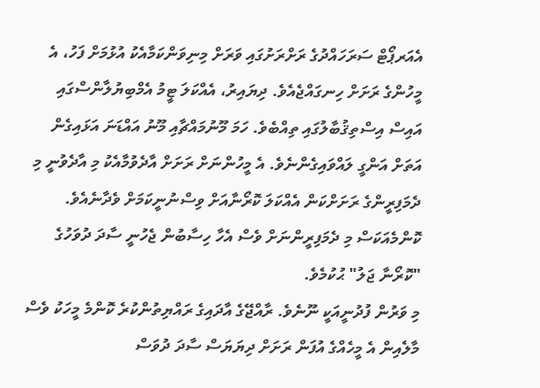އެއަރޕޯޓް ސަރަހައްދުގެ ރަށްރަށުގައި ވަރަށް މިނިވަންކަމާއެކު އުޅުމަށް ފަހު، އެ މީހުންގެ ރަށަށް ހިނގައްޖެއެވެ. ދިޔައިރު، އެއްކަލަ ޓީމު އެމްބިޔުލާންސްގައި އައިސް އިސްތިޤުބާލުގައި ތިއްބެވެ. ހަމަ މޫނުމައްޗާއި މޫނު އައްޑަނަ އަޅައިގެން އަތަށް އަންގީ ލައްވައިގެންނެވެ. އެ މީހުންނަށް ރަށަށް އާދެވުމާއެކު މި އާދެވުނީ މި ދެމަފިރީންގެ ރަށަށްކަން އެއްކަލަ ކޮރޯނާއަށް ވިސްނުނީކަމަށް ވެދާނެއެވެ. ކޮންމެއަކަސް މި ދެމަފިރީންނަށް ވެސް އެހާ ހިސާބުން ޖެހުނީ ސާދަ ދުވަހުގެ "ކޮރޯނާ ޖަލު" ޙުކުމެވެ.
މި ވަރުން ފުދުނީއަކީ ނޫނެވެ. ރާއްޖޭގެ އާދައިގެ ރައްޔިތުންކުރެ ކޮންމެ މީހަކު ވެސް މާލެއިން އެ މީހެއްގެ އުފަން ރަށަށް ދިޔަޔަސް ސާދަ ދުވަސް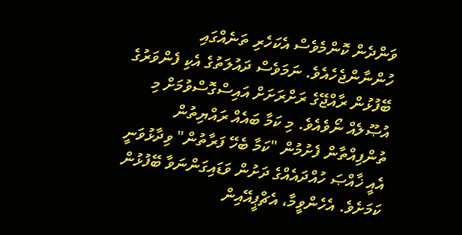ވަންދެން ކޮންމެވެސް އެކަހެރި ތަނެއްގައި ހުންނާންޖެހެއެވެ. ނަމަވެސް ދައުލަތުގެ އެކި ފެންވަރުގެ ބޭފުޅުން ރާއްޖޭގެ ރަށްރަށަށް އައިސްގޮސްވުމަށް މި އުޞޫލެއް ނޯވެއެވެ. މި ކަމާ ބައެއް ރައްޔިތުން ތުންފިއްތާން ފެށުމުން "ކަމާ ބެހޭ ފަރާތުން" ވިދާޅުވަނީ އެއީ ޚާއްޞަ ހުއްދައެއްގެ ދަށުން ވަޑައިގަންނަވާ ބޭފުޅުން ކަމަށެވެ. އެހެންވީމާ، އެޗްޕީއޭއިން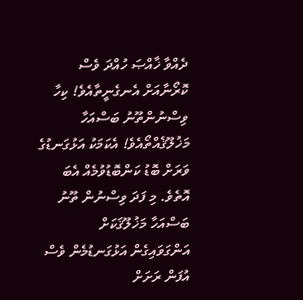ދެއްވާ ޚާއްޞަ ހުއްދަ ވެސް ކޮރޯނާއަށް އެނގެނީތާއެވެ! ކިހާ ވިސްނުންތޫނު ބަސްއަހާ މަޚުލޫޤެއްތޯއެވެ! އެކަމަކު އަޅުގަނޑުގެ ވަރަށް ބޮޑު ކަންބޮޑުވުމެއް އެބަ އޮތެވެ. މި ފަދަ ވިސްނުން ތޫނު ބަސްއަހާ މަޚުލޫޤަކަށް އަންގަވައިގެން އަޅުގަނޑުމެން ވެސް އުފަން ރަށަށް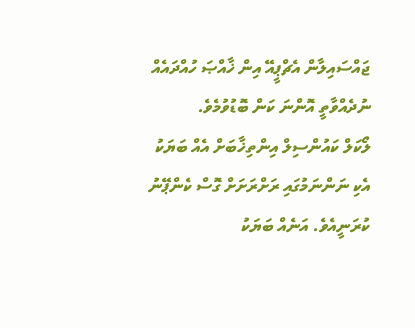ޖައްސައިލާން އެޗްޕީއޭ އިން ޚާއްޞަ ހުއްދައެއް ނުދެއްވާތީ އޮންނަ ކަން ބޮޑުވުމެވެ.
ލޯކަލް ކައުންސިލް އިންތިޚާބަށް އެއް ބަޔަކު އެކި ނަންނަމުގައި ރަށްރަށަށް ގޮސް ކެންޕޭނު ކުރަނީއެވެ. އަނެއް ބަޔަކު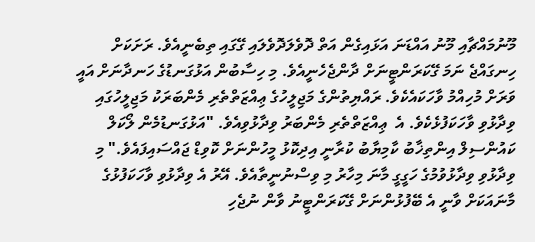މޫނުމައްޗާއި މޫނު އައްޑަނަ އަޅައިގެން އަތް ދޮވެލަދޮވެލައި ގޭގައި ތިބެނީއެވެ. ރަށަކަށް ހިނގައްޖެ ނަމަ ގޭކަރަންޓީނަށް ދާންޖެހެނީއެވެ. މި ހިސާބުން އަޅުގަނޑުގެ ހަނދާނަށް އައީ ވަރަށް މުހިއްމު ވާހަކައެކެވެ. ރައްޔިތުންގެ މަޖިލީހުގެ ޢިއްޒަތްތެރި މެންބަރަކު މަޖިލީހުގައި ވިދާޅުވި ވާހަކަފުޅެކެވެ. އެ  ޢިއްޒަތްތެރި މެންބަރު ވިދާޅުވިއެވެ. "އަޅުގަނޑުމެން ލޯކަލް ކައުންސިލް އިންތިޚާބު ކާމިޔާބު ކުރާނީ އިދިކޮޅު މީހުންނަށް ކޮވިޑް ޖައްސައިފައެވެ." މި ވިދާޅުވި ވިދާޅުވުމުގެ ހަގީގީ މާނަ މިހާރު މި ވިސްނުނީތާއެވެ. އޭރު އެ ވިދާޅުވި ވާހަކަފުޅުގެ މާނައަކަށް ވާނީ އެ ބޭފުޅުންނަށް ގޭކަރަންޓީނު ވާން ނުޖެހި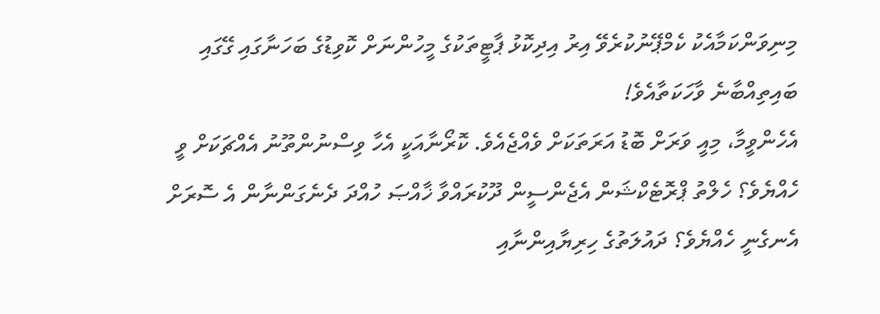މިނިވަންކަމާއެކު ކެމްޕޭނުކުރެވޭ އިރު އިދިކޮޅު ޕާޓީތަކުގެ މީހުންނަށް ކޮވިޑުގެ ބަހަނާގައި ގޭގައި ބައިތިއްބާނެ ވާހަކަތާއެވެ!
އެހެންވީމާ، މިއީ ވަރަށް ބޮޑު އަރަތަކަށް ވެއްޖެއެވެ. ކޮރޯނާއަކީ އެހާ ވިސްނުންތޫނު އެއްޗަކަށް ވީ ހެއްޔެވެ؟ ހެލްތު ޕްރޮޓެކްޝަން އެޖެންސީން ދޫކުރައްވާ ޚާއްޞަ ހުއްދަ ދެނެގަންނާން އެ ސޮރަށް އެނގެނީ ހެއްޔެވެ؟ ދައުލަތުގެ ހިރިޔާއިންނާއި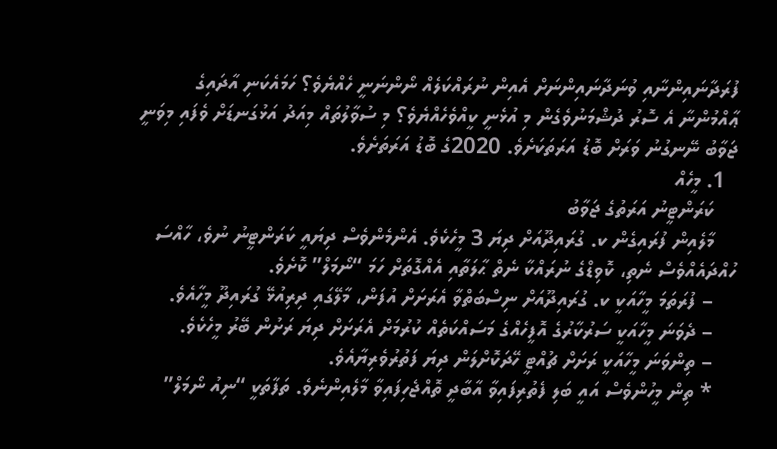ފުރަދާނައިންނާއި ވުނަދާނައިންނަށް އެއިން ނުރައްކަލެއް ނޯންނަނީ ހެއްޔެވެ؟ ހަމައެކަނި އާދައިގެ ޢާއްމުންނާ އެ ސޮރު ދުޝްމަނުވެގެން މި އުޅެނީ ކީއްވެހެއްޔެވެ؟ މި ސުވާލުތައް މިއަދު އަޅުގަނޑަށް ވެފައި މިވަނީ ޖަވާބު ނޭނގުނު ވަރަށް ބޮޑު އަރަތަކަށެވެ. 2020ގެ ބޮޑު އަރަތަށެވެ.
  1. މީހެއް
    ކަރަންޓީނު އަރަތުގެ ޖަވާބު
    މާލެއިން ފުރައިގެން ކ. ގުރައިދޫއަށް ދިޔަ 3 މީހެކެވެ. އެންމެންވެސް ދިޔައީ ކަރަންޓީނު ނުވެ، ހާއްސަ ހުއްދައެއްވެސް ނެތި، ކޮވިޑްގެ ނުރައްކާ ނެތް ޙާލަތާއި އެއްގޮތަށް ހަމަ “ނޯމަލް” ކޮށެވެ.
    – ފުރަތަމަ މީހާއަކީ ކ. ގުރައިދޫއަށް ނިސްބަތްވާ އެރަށަށް އުފަން، މާލޭގައި ދިރިއުޅޭ ގުރައިދޫ މީހާއެވެ.
    – ދެވަނަ މީހާއަކީ ސަރުކާރުގެ އޮފީހެއްގެ މަސައްކަތެއް ކުރުމަށް އެރަށަށް ދިޔަ ރަށުން ބޭރު މީހެކެވެ.
    – ތިންވަނަ މީހާއަކީ ރަށަށް ޗުއްޓީ ހޭދަކޮށްލަން ދިޔަ ފަތުރުވެރިޔާއެވެ.
    * ތިން މީހުންވެސް އައީ ބަލި ފެތުރިފައިވާ އާބާދީ ތޮއްޖެހިފައިވާ މާލެއިންނެވެ. ތަފާތަކީ “ނިއު ނޯމަލް”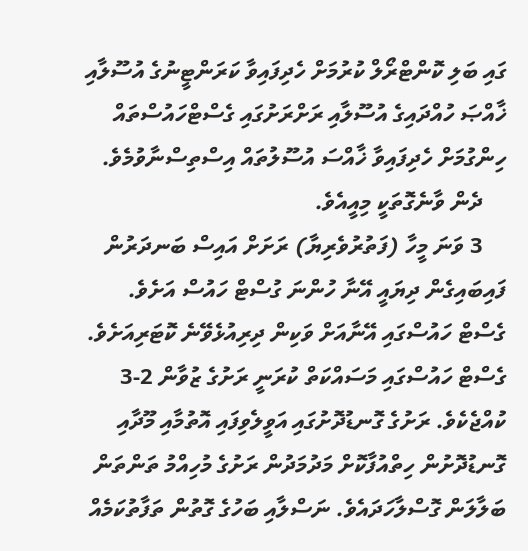ގައި ބަލި ކޮންޓްރޯލް ކުރުމަށް ހެދިފައިވާ ކަރަންޓީނުގެ އުސޫލާއި ޚާއްޞަ ހުއްދައިގެ އުސޫލާއި ރަށްރަށުގައި ގެސްޓްހައުސްތައް ހިންގުމަށް ހެދިފައިވާ ޚާއްސަ އުސޫލުތައް އިސްތިސްނާވުމެވެ.
    ދެން ވާނެގޮތަކީ މިއީއެވެ.
    3 ވަނަ މީހާ (ފަތުރުވެރިޔާ) ރަށަށް އައިސް ބަނދަރުން ފައިބައިގެން ދިޔައީ އޭނާ ހުންނަ ގުސްޓް ހައުސް އަށެވެ. ގެސްޓް ހައުސްގައި އޭނާއަށް ވަކިން ދިރިއުޅެވޭނެ ކޮޓަރިއަށެވެ. ގެސްޓް ހައުސްގައި މަސައްކަތް ކުރަނީ ރަށުގެ ޒުވާން 2-3 ކުއްޖެކެވެ. ރަށުގެ ގޮނޑުދޮށުގައި އަވީލެވިފައި އޮތުމާއި މޫދާއި ގޮނޑުދޮށުން ހިތްއުފާކޮށް މަދުމަދުން ރަށުގެ މުހިއްމު ތަންތަން ބަލާލަން ގޮސްލާހަދައެވެ. ނަސްލާއި ބަހުގެ ގޮތުން ތަފާތުކަމެއް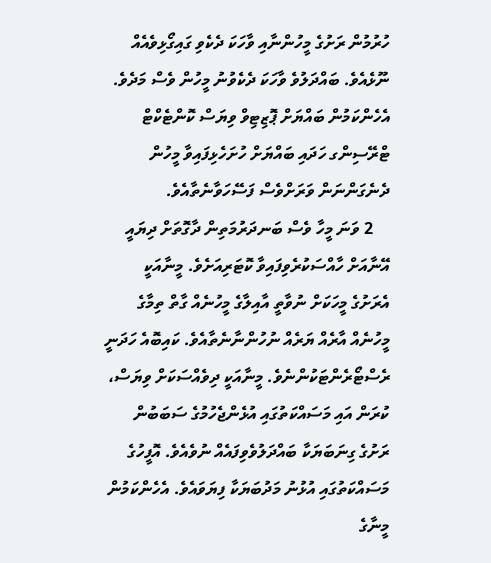ހުރުމުން ރަށުގެ މީހުންނާއި ވާހަކަ ދެކެވި ގައިގޯޅިވެއެއް ނޫޅެއެވެ. ބައްދަލުވެ ވާހަކަ ދެކެވުނު މީހުން ވެސް މަދެވެ. އެހެންކަމުން ބައްޔަށް ޕޮޒިޓިވް ވިޔަސް ކޮންޓެކްޓް ޓްރޭސިންގ ހަދައި ބައްޔަށް ހުށަހެޅިފައިވާ މީހުން ދެނެގަންނަން ވަރަށްވެސް ފަސޭހަވާނެތާއެވެ.
    2 ވަނަ މީހާ ވެސް ބަނދަރުމަތިން ދާގޮތަށް ދިޔައީ އޭނާއަށް ހާއްސަކުރެވިފައިވާ ކޮޓަރިއަށެވެ. މީނާއަކީ އެރަށުގެ މީހަކަށް ނުވާތީ އާއިލާގެ މީހުނެއް ގާތް ތިމާގެ މީހުނެއް އާރެއް ޔަރެއް ނުހުންނާނެތާއެވެ. ކައިބޮއެ ހަދަނީ ރެސްޓޯރެންޓަކުންނެވެ. މީނާއަކީ ދިވެއްސަކަށް ވިޔަސް، ކުރަން އައި މަސައްކަތުގައި އުޅެންޖެހުމުގެ ސަބަބުން ރަށުގެ ގިނަބަޔަކާ ބައްދަލުވެވިފައެއް ނުވެއެވެ. އޮފީހުގެ މަސައްކަތުގައި އުޅުނު މަދުބަޔަކާ ފިޔަވައެވެ. އެހެންކަމުން މީނާގެ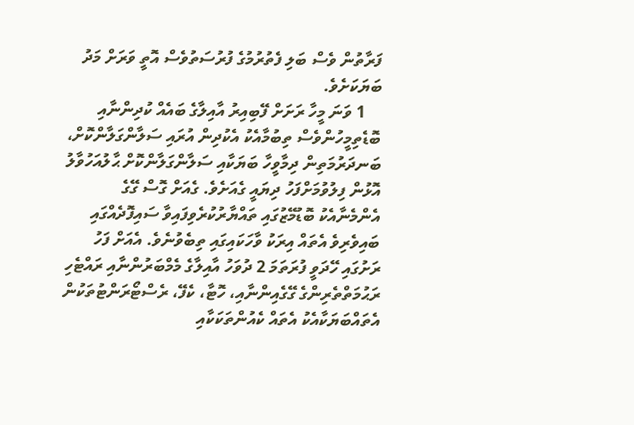ފަރާތުން ވެސް ބަލި ފެތުރުމުގެ ފުރުސަތުވެސް އޮތީ ވަރަށް މަދު ބަޔަކަށެވެ.
    1 ވަނަ މީހާ ރަށަށް ފޭބިއިރު އާއިލާގެ ބައެއް ކުދިންނާއި ބޮޑެތިމީހުންވެސް ތިބުމާއެކު އެކުދިން އުރައި ސަލާންގަލާންކޮށް، ބަނދަރުމަތިން ދިމާވީހާ ބަޔަކާއި ސަލާންގަލާންކޮށް ޙާލުއަހުވާލު އޮޅުން ފިލުވުމަށްފަހު ދިޔައީ ގެއަށެވެ. ގެއަށް ގޮސް ގޭގެ އެންމެނާއެކު ބޮޑުމޭޒުގައި ތައްޔާރުކުރެވިފައިވާ ސައިފޮދެއްގައި ބައިވެރިވެ އެތައް އިރަކު ވާހަކައިގައި ތިބެވުނެވެ. އެއަށް ފަހު ރަށުގައި ހޭދަވީ ފުރަތަމަ 2 ދުވަހު އާއިލާގެ މެމްބަރުންނާއި ރައްޓެހި ރަޙުމަތްތެރިންގެ ގޭގެއިންނާއި، ހޮޓާ، ކެފޭ، ރެސްޓޯރަންޓުތަކުން އެތައްބަޔަކާއެކު އެތައް ކެއުންތަކަކާއި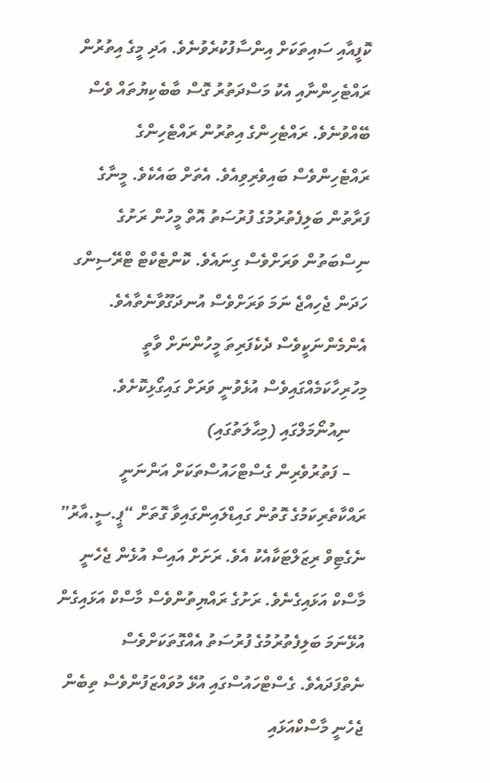ކޮފީއާއި ސައިތަކަށް އިންސާފުކުރެވުނެވެ. އަދި މީގެ އިތުރުން ރައްޓެހިންނާއި އެކު މަސްދަތުރު ގޮސް ބާބެކިޔުތައް ވެސް ބޭއްވުނެވެ. ރައްޓެހިންގެ އިތުރުން ރައްޓެހިންގެ ރައްޓެހިންވެސް ބައިވެރިވިއެވެ. އެތަށް ބައެކެވެ. މީނާގެ ފަރާތުން ބަލިފެތުރުމުގެ ފުރުސަތު އޮތް މީހުން ރަށުގެ ނިސްބަތުން ވަރަށްވެސް ގިނައެވެ. ކޮންޓެކްޓް ޓްރޭސިންގ ހަދަން ޖެހިއްޖެ ނަމަ ވަރަށްވެސް އުނދަގޫވާނެތާއެވެ. އެންމެންނަކީވެސް ދެކެފަރިތަ މީހުންނަށް ވާތީ މިހުރިހާކަމެއްގައިވެސް އުޅެވުނީ ވަރަށް ގައިގޯޅިކޮށެވެ.
    ނިއުނޯމަލްގައި (މިޙާލަތުގައި)
    – ފަތުރުވެރިން ގެސްޓްހައުސްތަކަށް އަންނަނީ ރައްކާތެރިކަމުގެ ގޮތުން ގައިޑްލައިންގައިވާ ގޮތަށް “ޕީ.ސީ.އާރު” ނެގެޓިވް ރިޒަލްޓަކާއެކު އެވެ. ރަށަށް އައިސް އުޅެން ޖެހެނީ މާސްކް އަޅައިގެނެވެ. ރަށުގެ ރައްޔިތުންވެސް މާސްކް އަޅައިގެން އުޅޭނަމަ ބަލިފެތުރުމުގެ ފުރުސަތު އެއްގޮތަކަށްވެސް ނެތްފަދައެވެ. ގެސްޓްހައުސްގައި އުޅޭ މުވައްޒަފުންވެސް ތިބެން ޖެހެނީ މާސްކްއަޅައި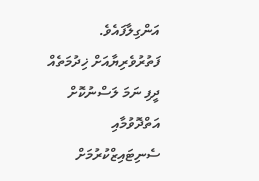އަންގިލާފައެވެ. ފަތުރުވެރިޔާއަށް ޚިދުމަތެއް ދީފި ނަމަ ލަސްނުކޮށް އަތްދޮވުމާއި ސެނިޓައިޒްކުރުމަށް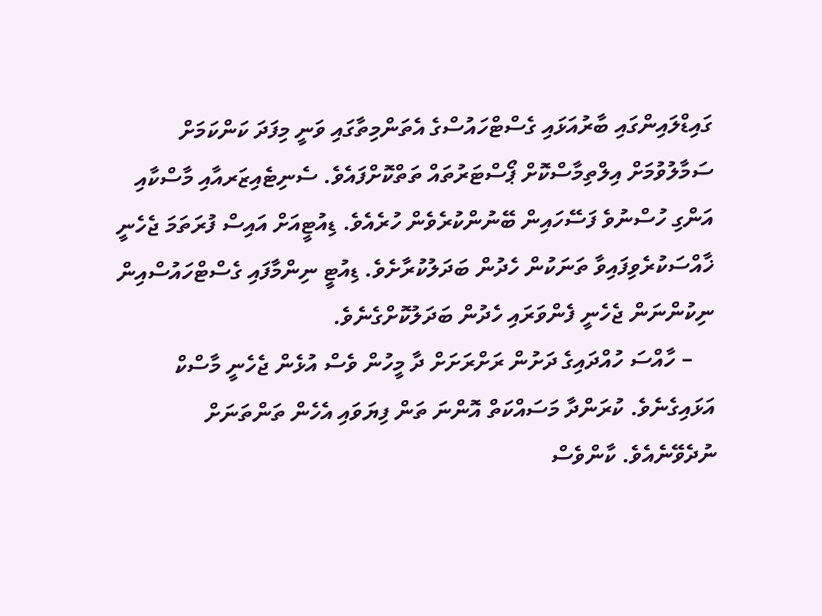ގައިޑްލައިންގައި ބާރުއަޅައި ގެސްޓްހައުސްގެ އެތަންމިތާގައި ވަނީ މިފަދަ ކަންކަމަށް ސަމާލުވުމަށް އިލްތިމާސްކޮށް ޕޯސްޓަރުތައް ތަތްކޮށްފައެވެ. ސެނިޓެއިޒަރއާއި މާސްކާއި އަންގި ހުސްނުވެ ފަސޭހައިން ބޭނުންކުރެވެން ހުރެއެވެ. ޑިއުޓީއަށް އައިސް ފުރަތަމަ ޖެހެނީ ޚާއްސަކުރެވިފައިވާ ތަނަކުން ހެދުން ބަދަލުކުރާށެވެ. ޑިއުޓީ ނިންމާފައި ގެސްޓްހައުސްއިން ނިކުންނަން ޖެހެނީ ފެންވަރައި ހެދުން ބަދަލުކޮށްގެނެވެ.
    – ހާއްސަ ހުއްދައިގެ ދަށުން ރަށްރަށަށް ދާ މީހުން ވެސް އުޅެން ޖެހެނީ މާސްކް އަޅައިގެނެވެ. ކުރަންދާ މަސައްކަތް އޮންނަ ތަން ފިޔަވައި އެހެން ތަންތަނަށް ނުދެވޭނެއެވެ. ކާންވެސް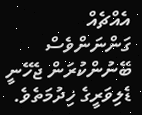އެއްޗެއް ގަންނަންވެސް ބޭނުންކުރަން ޖެހޭނީ ޑެލިވަރީގެ ޚިދުމަތެވެ.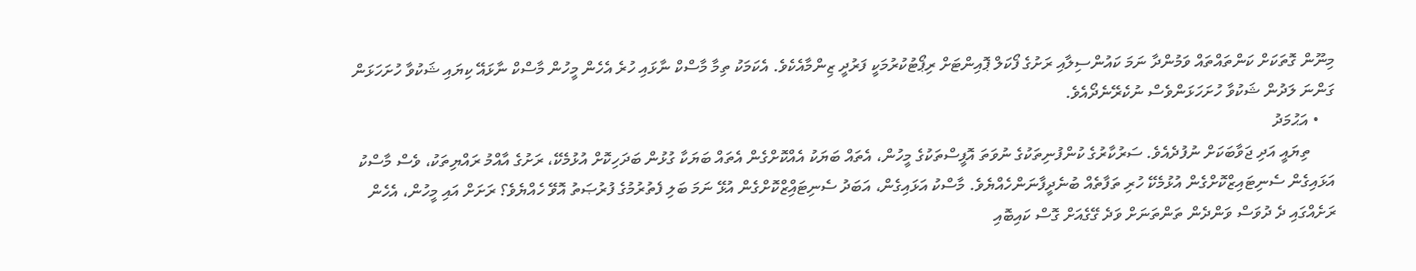މިނޫން ގޮތަކަށް ކަންތައްތައް ވަމުންދާ ނަމަ ކައުންސިލާއި ރަށުގެ ފޯކަލް ޕޮއިންޓަށް ރިޕޯޓުކުރުމަކީ ފަރުދީ ޒިންމާއެކެވެ. އެކަމަކު ތިމާ މާސްކް ނާޅައި ހުރެ އެހެން މީހުން މާސްކް ނާޅައޭ ކިޔައި ޝަކުވާ ހުށަހަޅަން ގަންނަ ލަދުން ޝަކުވާ ހުށަހަޅަންވެސް ނުކެރޭނެދޯއެވެ.
    • އަޙުމަދު
      ތިޔައީ އަދި ޖަވާބަކަށް ނުފުދެއެވެ. ސަރުކާރުގެ ކުންފުނިތަކުގެ ނުވަތަ އޮފީސްތަކުގެ މީހުން، އެތައް ބަޔަކު އެއްކޮށްގެން އެތައް ބަޔަކާ ގުޅުން ބަދަހިކޮށް އުޅުމެކޭ، ރަށުގެ އާއްމު ރައްޔިތަކު، ވެސް މާސްކު އަޅައިގެން ސެނިޓައިޒްކޮށްގެން އުޅުމެކޭ ހުރި ތަފާތެއް ބުނެދީފާނަންހެއްޔެވެ. މާސްކު އަޅައިގެން، އަބަދު ސެނިޓައްިޒްކޮށްގެން އުޅޭ ނަމަ ބަލި ފެތުރުމުގެ ފުރުޞަތު އޮވޭ ހެއްޔެވެ؟ ރަށަށް އައި މީހުން، އެހެން ރަށެއްގައި ދެ ދުވަސް ވަންދެން ތަންތަނަށް ވަދެ ގޭގެއަށް ގޮސް ކައިބޮއި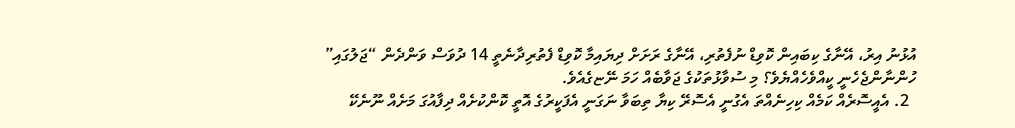އުޅުނު އިރު، އޭނާގެ ކިބައިން ކޮވިޑް ނުފެތުރި، އޭނާގެ ރަށަށް ދިޔައިމާ ކޮވިޑް ފެތުރިދާނެތީ 14 ދުވަސް ވަންދެން “ޖަލުގައި” ހުންނާންޖެހެނީ ކީއްވެހެއްޔެވެ؟ މި ސުވާޅުތަކުގެ ޖަވާބެއް ހަމަ ނޭޏގެއެވެ.
  2. އެއީސޮރެއް ކަމެއް ކިހިނެއްތަ އެގުނީ އެސޮރޭ ކިޔާ ތިބަވާ ނަގަނީ އެފަކީރުގެ އޮތީ ކޮންކުށެއް ދިފާއުގަ މަށެއް ނޫނެކޭ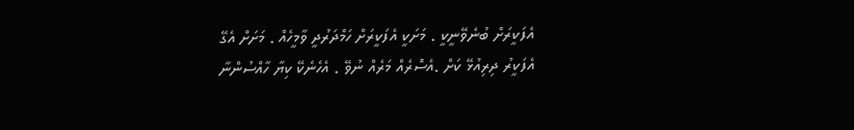އެފަކީރަށް ބުނެވޭނީކީ . މަށަކީ އެފަކީރަށް ހަމްދަރުދީ ވާމީހެއް . މަށަށް އެގޭ އެފަކީރު ދިރިއުޅޭ ކަށް .އެސޮރެއް މަރެއް ނުވޭ . އެހެނެކޭ ކިޔާ ހާއްސުންނާ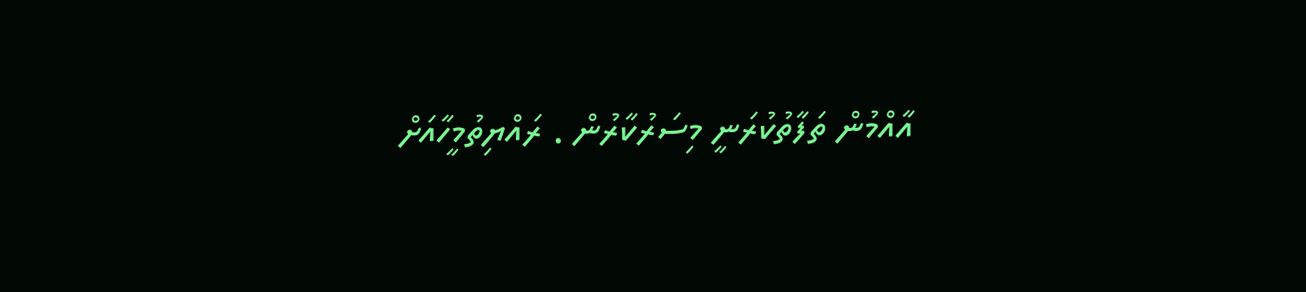އާއްމުން ތަފާތުކުރަނީ މިސަރުކާރުން . ރައްޔިތުމީހާއަށް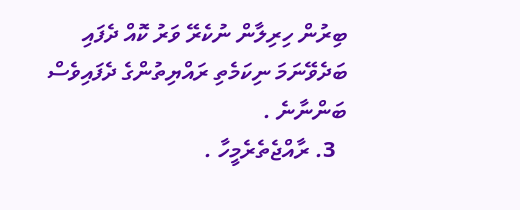ބިރުން ހިރިލާން ނުކެރޭ ވަރު ކޮއް ދެފައި ބަދެވޭނަމަ ނިކަމެތި ރައްޔިތުންގެ ދެފައިވެސް ބަންނާނެ .
  3. ރާއްޖެތެރެމީހާ .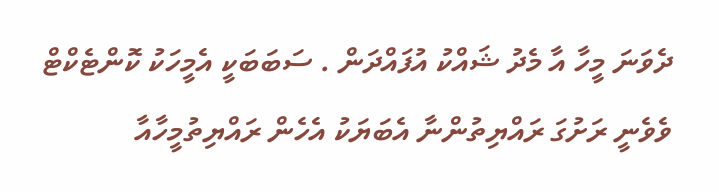ދެވަނަ މީހާ އާ މެދު ޝައްކު އުފައްދަން . ސަބަބަކީ އެމީހަކު ކޮންޓެކްޓް ވެވެނީ ރަށުގަ ރައްޔިތުންނާ އެބަޔަކު އެހެން ރައްޔިތުމީހާއާ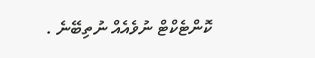ކޮންޓެކްޓް ނުވެއެއް ނުތިބޭނެ .